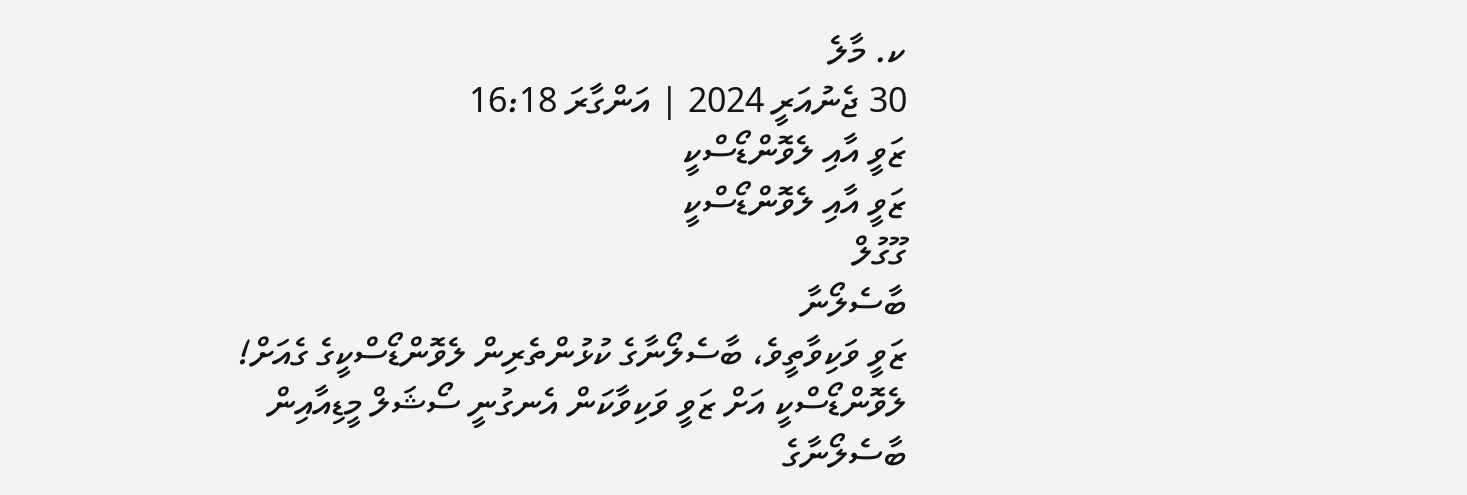ކ. މާލެ
30 ޖެނުއަރީ 2024 | އަންގާރަ 16:18
ޒަވީ އާއި ލެވޮންޑޯސްކީ
ޒަވީ އާއި ލެވޮންޑޯސްކީ
ގޫގުލް
ބާސެލޯނާ
ޒަވީ ވަކިވާތީވެ، ބާސެލޯނާގެ ކުޅުންތެރިން ލެވޮންޑޯސްކީގެ ގެއަށް!
ލެވޮންޑޯސްކީ އަށް ޒަވީ ވަކިވާކަން އެނގުނީ ސޯޝަލް މީޑިއާއިން
ބާސެލޯނާގެ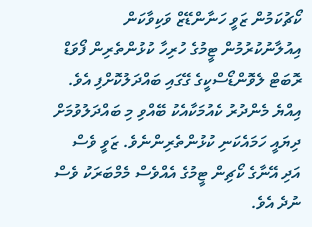ކޯޗުކަމުން ޒަވީ ހަނާންޑޭޒް ވަކިވާކަން އިއުލާނުކުރުމުން ޓީމުގެ ހުރިހާ ކުޅުންތެރިން ފޯވަޑް ރޮބަޓް ލެވޮންޑޯސްކީގެ ގޭގައި ބައްދަލުކޮށްފި އެވެ.
އިއްޔެ މެންދުރު ކެއުމަކާއެކު ބޭއްވި މި ބައްދަލުވުމަށް ދިޔައީ ހަމައެކަނި ކުޅުންތެރިންނެވެ. ޒަވީ ވެސް އަދި އޭނާގެ ކޯޗިން ޓީމުގެ އެއްވެސް މެމްބަރަކު ވެސް ނުދެ އެވެ.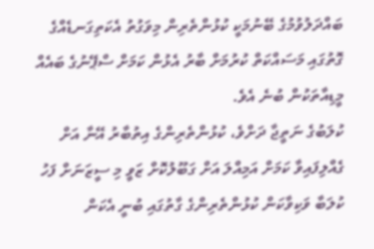ބައްދަލުވުމުގެ ބޭނުމަކީ ކުޅުންތެރިން މިވަގުތު އެކަތިގަނޑެއްގެ ގޮތުގައި މަސައްކަތް ކުރުމަށް ބާރު އެޅުން ކަމަށް ސްޕޭނުގެ ބައެއް މީޑިއާތަކުން ބުނެ އެވެ.
ކުލަބުގެ ނަތީޖާ ދަށްވެ، ކުޅުންތެރިންގެ އިތުބާރު އޭނާ އަށް ގެއްލިފައިވާ ކަމަށް އަމިއްލަ އަށް ގަބޫލުކޮށް ޒަވީ މި ސީޒަނަށް ފަހު ކުލަބާ ވަކިވާކަން ކުޅުންތެރިންގެ ގާތުގައި ބުނީ އެކަން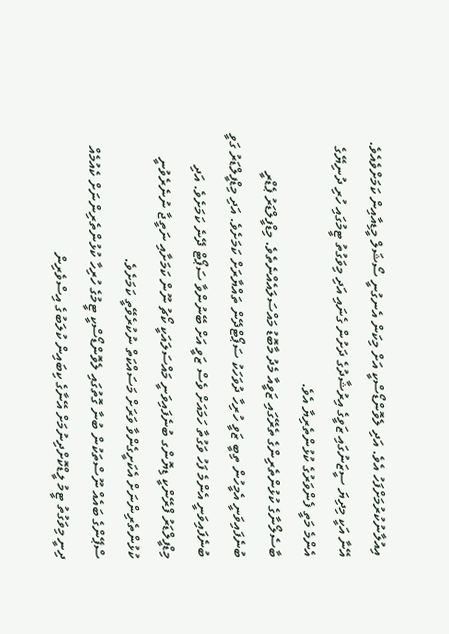އިއުލާނުކުރުމަށްފަހު އެވެ. އަދި ލެވޮންޑޯސްކީ އަށް މިކަން އެނގުނީ ސޯޝަލް މީޑިއާއިން ކަމަށްވެއެވެ. އޭނާ އަކީ މިދިޔަ ސީޒަނުގައި ޒަވީގެ އިރުޝާދުގެ ދަށުން ގެނައި އަދި މިވަގުތު ޓީމުގައި ހުރި ދުނިޔޭގެ އެންމެ މަތީ ފެންވަރުގެ ކުޅުންތެރިޔާ އެވެ.
ބާސެލޯނާގެ ކުޅުންތެރިންގެ ތެރޭގައި ޒަވީއާ މެދު މާބޮޑު މައްސަލައެއްނެތެވެ. މިޑްފީލްޑަރު ޕެޑްރީ ބުނެފައިވަނީ އެމީހުން ތިބީ ޒަވީ ހުރިހާ ދުވަހަކު ސަޕޯޓްދޭން ތައްޔާރަށް ކަމަށެވެ. އަދި މިޑްފީލްޑަރު ގަވީ ބުނެފައިވަނީ އެންމެ ފަހު ވަގުތާ ހަމައަށް ވެސް ޒަވީ އަށް ބޭނުންވާ ސަޕޯޓް ދޭނެ ކަމަށެވެ. އަދި މިޑްފީލްޑަރު ފްރޭންކީ ޑިޔޮންގ ބުނެފައިވަނީ މައްސަލައަކީ ކޯޗު ނޫން ކަމަށާއި ނަތީޖާ ނުނެރެވުނީ ކުޅުންތެރިންނަށް އެކަށީގެންވާ ވަރަށް މަސައްކަތް ނުކުރެވޭތީ ކަމަށެވެ.
ސްޕޭންގެ ބައެއް ނޫސްތަކުން ބުނާ ގޮތުގައި ލެވޮންޑޯސްކީ ޓީމުގެ ހުރިހާ ކުޅުންތެރިންނަށް ކެއުމެއް ދިނީ މިވަގުތު ޓީމު ލީޑްކޮށްދިނުމަށް އޭނާގެ ކިބައިން ކުލަބުގެ އިސްވެރިން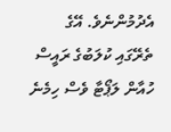އެދުމުންނެވެ. އޭގެ ތެރޭގައި ކުލަބުގެ ރައީސް ހުއާން ލަޕޯޓާ ވެސް ހިމެނެ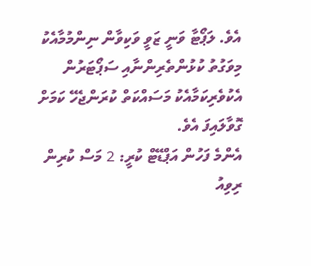އެވެ. ލަޕޯޓާ ވަނީ ޒަވީ ވަކިވާން ނިންމުމާއެކު މިވަގުތު ކުޅުންތެރިންނާއި ސަޕޯޓަރުން އެކުވެރިކަމާއެކު މަސައްކަތް ކުރަންޖެހޭ ކަމަށް ގޮވާލައިފަ އެވެ.
އެންމެ ފަހުން އަޕްޑޭޓް ކުރީ: 2 މަސް ކުރިން
ރިވިއު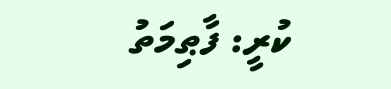ކުރީ: ފާޠިމަތު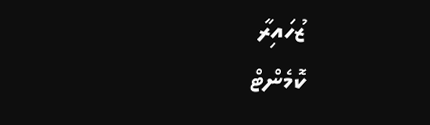ޒުހައިރާ
ކޮމެންޓް